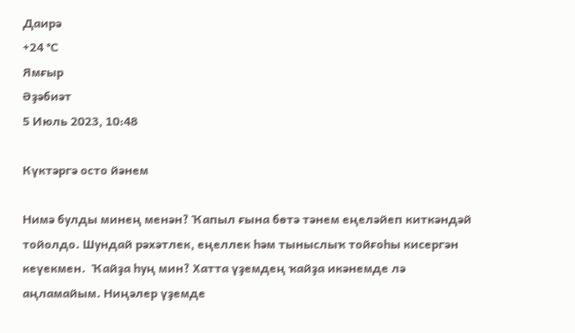Даирә
+24 °С
Ямғыр
Әҙәбиәт
5 Июль 2023, 10:48

Күктәргә осто йәнем

Нимә булды минең менән? Ҡапыл ғына бөтә тәнем еңеләйеп киткәндәй тойолдо. Шундай рәхәтлек, еңеллек һәм тыныслыҡ тойғоһы кисергән кеүекмен.  Ҡайҙа һуң мин? Хатта үҙемдең ҡайҙа икәнемде лә аңламайым. Ниңәлер үҙемде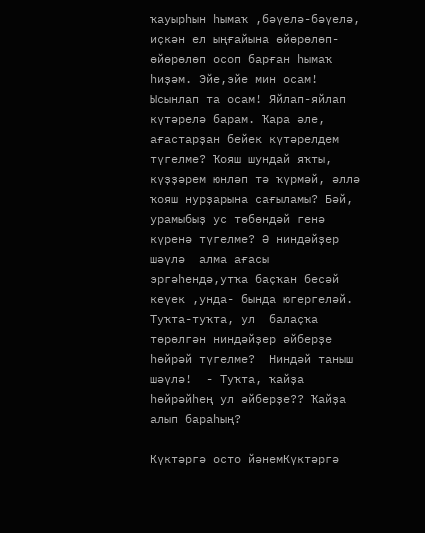ҡауырһын һымаҡ ,бәүелә-бәүелә, иҫкән ел ыңғайына өйөрөлөп- өйөрөлөп осоп барған һымаҡ һиҙәм. Эйе,эйе мин осам! Ысынлап та осам! Яйлап-яйлап күтәрелә барам. Ҡара әле, ағастарҙан бейек күтәрелдем түгелме? Ҡояш шундай яҡты, күҙҙәрем юнләп тә ҡүрмәй, әллә ҡояш нурҙарына сағыламы? Бәй, урамыбыҙ ус төбөндәй генә күренә түгелме? Ә ниндәйҙер шәүлә  алма ағасы эргәһендә,утҡа баҫҡан бесәй кеүек ,унда- бында югергеләй. Туҡта-туҡта, ул  балаҫҡа төрөлгән ниндәйҙер әйберҙе һөйрәй түгелме?  Ниндәй таныш шәүлә!  - Туҡта, ҡайҙа һөйрәйһең ул әйберҙе?? Ҡайҙа алып бараһың?

Күктәргә осто йәнемКүктәргә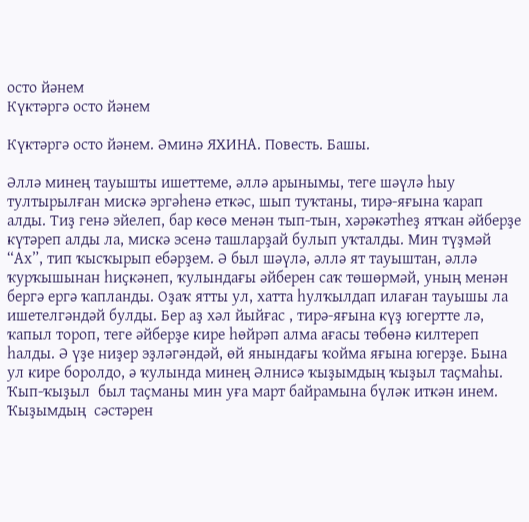осто йәнем
Күктәргә осто йәнем

Күктәргә осто йәнем. Әминә ЯХИНА. Повесть. Башы.

Әллә минең тауышты ишеттеме, әллә арынымы, теге шәүлә һыу тултырылған мискә эргәһенә еткәс, шып туҡтаны, тирә-яғына ҡарап алды. Тиҙ генә эйелеп, бар көсө менән тып-тын, хәрәкәтһеҙ ятҡан әйберҙе күтәреп алды ла, мискә эсенә ташларҙай булып уҡталды. Мин түҙмәй  “Ах”, тип ҡысҡырып ебәрҙем. Ә был шәүлә, әллә ят тауыштан, әллә ҡурҡышынан һиҫкәнеп, ҡулындағы әйберен саҡ төшөрмәй, уның менән бергә ергә ҡапланды. Оҙаҡ ятты ул, хатта һулҡылдап илаған тауышы ла ишетелгәндәй булды. Бер аҙ хәл йыйғас , тирә-яғына күҙ югертте лә, ҡапыл тороп, теге әйберҙе кире һөйрәп алма ағасы төбөнә килтереп һалды. Ә үҙе ниҙер эҙләгәндәй, өй янындағы ҡойма яғына югерҙе. Бына ул кире боролдо, ә ҡулында минең Әлнисә ҡыҙымдың ҡыҙыл таҫмаһы. Ҡып-ҡыҙыл  был таҫманы мин уға март байрамына бүләк иткән инем. Ҡыҙымдың  сәстәрен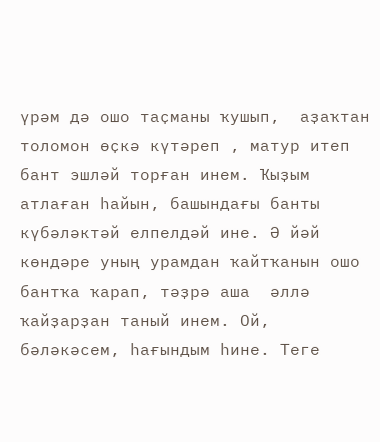үрәм дә ошо таҫманы ҡушып,  аҙаҡтан толомон өҫкә күтәреп , матур итеп бант эшләй торған инем. Ҡыҙым атлаған һайын, башындағы банты күбәләктәй елпелдәй ине. Ә йәй көндәре уның урамдан ҡайтҡанын ошо бантҡа ҡарап, тәҙрә аша  әллә ҡайҙарҙан таный инем. Ой, бәләкәсем, һағындым һине. Теге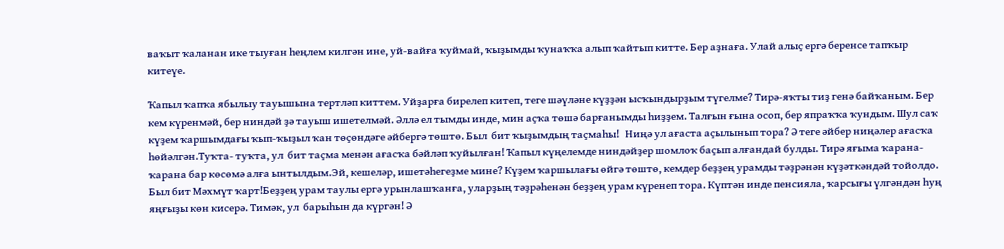ваҡыт ҡаланан ике тыуған һеңлем килгән ине, уй-вайға ҡуймай, ҡыҙымды ҡунаҡҡа алып ҡайтып китте. Бер аҙнаға. Улай алыҫ ергә беренсе тапҡыр китеүе.

Ҡапыл ҡапҡа ябылыу тауышына тертләп киттем. Уйҙарға бирелеп китеп, теге шәүләне күҙҙән ысҡындырҙым түгелме? Тирә-яҡты тиҙ генә байҡаным. Бер кем күренмәй, бер ниндәй ҙә тауыш ишетелмәй. Әллә ел тымды инде, мин аҫҡа төшә барғанымды һиҙҙем. Талғын ғына осоп, бер япраҡҡа ҡундым. Шул саҡ күҙем ҡаршымдағы ҡып-ҡыҙыл ҡан төҫөндәге әйбергә төштө. Был  бит ҡыҙымдың таҫмаһы!   Ниңә ул ағаста аҫылынып тора? Ә теге әйбер ниңәлер ағасҡа һөйәлгән.Туҡта- туҡта, ул  бит таҫма менән ағасҡа бәйләп ҡуйылған! Ҡапыл күңелемде ниндәйҙер шомлоҡ баҫып алғандай булды. Тирә яғыма ҡарана- ҡарана бар көсөмә алға ынтылдым.Эй, кешеләр, ишетәһегеҙме мине? Күҙем ҡаршылағы өйгә төштө, кемдер беҙҙең урамды тәҙрәнән күҙәткәндәй тойолдо. Был бит Мәхмүт ҡарт!Беҙҙең урам таулы ергә урынлашҡанға, уларҙың тәҙрәһенән беҙҙең урам күренеп тора. Күптән инде пенсияла, ҡарсығы үлгәндән һуң яңғыҙы көн кисерә. Тимәк, ул  барыһын да күргән! Ә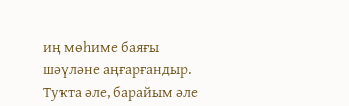иң мөһиме баяғы шәүләне аңғарғандыр. Туҡта әле, барайым әле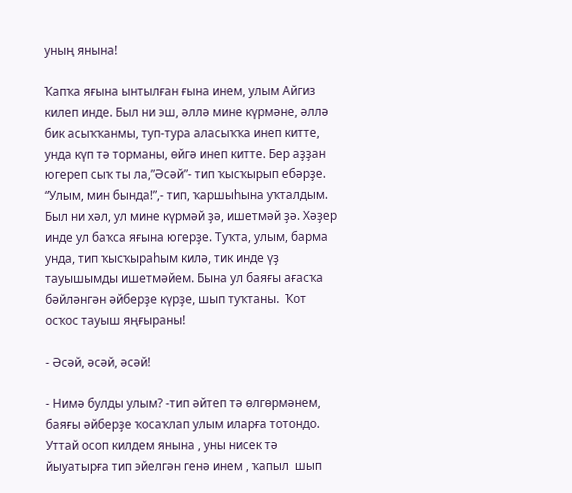уның янына!

Ҡапҡа яғына ынтылған ғына инем, улым Айгиз килеп инде. Был ни эш, әллә мине күрмәне, әллә бик асыҡҡанмы, туп-тура аласыҡҡа инеп китте, унда күп тә торманы, өйгә инеп китте. Бер аҙҙан югереп сыҡ ты ла,”Әсәй”- тип ҡысҡырып ебәрҙе. “Улым, мин бында!”,- тип, ҡаршыһына уҡталдым. Был ни хәл, ул мине күрмәй ҙә, ишетмәй ҙә. Хәҙер инде ул баҡса яғына югерҙе. Туҡта, улым, барма унда, тип ҡысҡыраһым килә, тик инде үҙ тауышымды ишетмәйем. Бына ул баяғы ағасҡа бәйләнгән әйберҙе күрҙе, шып туҡтаны.  Ҡот осҡос тауыш яңғыраны!

- Әсәй, әсәй, әсәй!

- Нимә булды улым? -тип әйтеп тә өлгөрмәнем, баяғы әйберҙе ҡосаҡлап улым иларға тотондо. Уттай осоп килдем янына , уны нисек тә йыуатырға тип эйелгән генә инем , ҡапыл  шып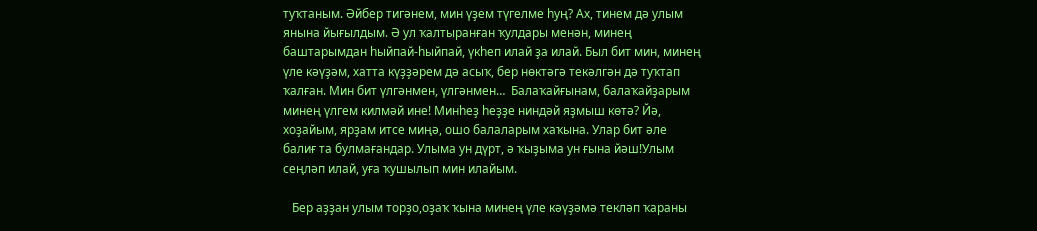туҡтаным. Әйбер тигәнем, мин үҙем түгелме һуң? Ах, тинем дә улым янына йығылдым. Ә ул ҡалтыранған ҡулдары менән, минең баштарымдан һыйпай-һыйпай, үкһеп илай ҙа илай. Был бит мин, минең үле кәүҙәм, хатта күҙҙәрем дә асыҡ, бер нөктәгә текәлгән дә туҡтап ҡалған. Мин бит үлгәнмен, үлгәнмен…  Балаҡайғынам, балаҡайҙарым минең үлгем килмәй ине! Минһеҙ һеҙҙе ниндәй яҙмыш көтә? Йә, хоҙайым, ярҙам итсе миңә, ошо балаларым хаҡына. Улар бит әле балиғ та булмағандар. Улыма ун дүрт, ә ҡыҙыма ун ғына йәш!Улым сеңләп илай, уға ҡушылып мин илайым.

   Бер аҙҙан улым торҙо,оҙаҡ ҡына минең үле кәүҙәмә текләп ҡараны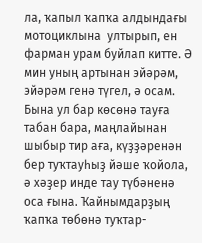ла, ҡапыл ҡапҡа алдындағы мотоциклына  ултырып, ен фарман урам буйлап китте. Ә мин уның артынан эйәрәм, эйәрәм генә түгел, ә осам.  Бына ул бар көсөнә тауға табан бара, маңлайынан шыбыр тир аға, күҙҙәренән бер туҡтауһыҙ йәше ҡойола, ә хәҙер инде тау түбәненә оса ғына. Ҡайнымдарҙың ҡапҡа төбөнә туҡтар-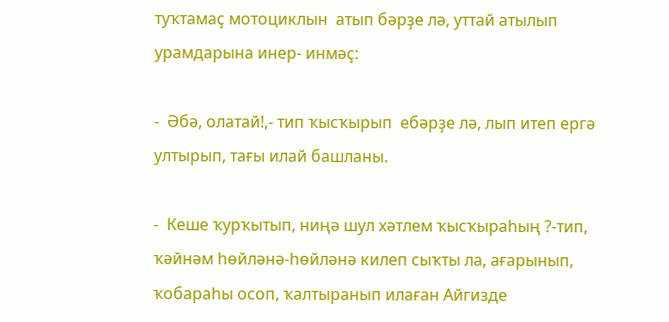туҡтамаҫ мотоциклын  атып бәрҙе лә, уттай атылып урамдарына инер- инмәҫ:

-  Әбә, олатай!,- тип ҡысҡырып  ебәрҙе лә, лып итеп ергә ултырып, тағы илай башланы.

-  Кеше ҡурҡытып, ниңә шул хәтлем ҡысҡыраһың ?-тип, ҡәйнәм һөйләнә-һөйләнә килеп сыҡты ла, ағарынып, ҡобараһы осоп, ҡалтыранып илаған Айгизде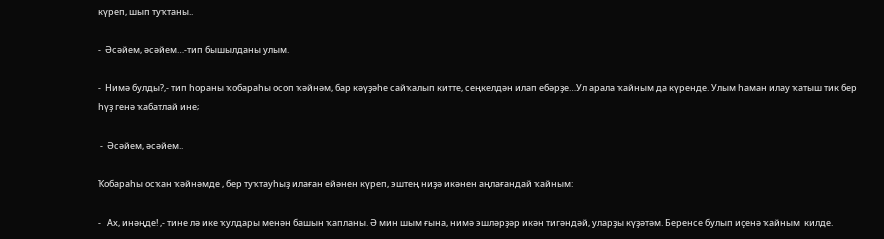күреп, шып туҡтаны..

-  Әсәйем, әсәйем…-тип бышылданы улым.

-  Нимә булды?,- тип һораны ҡобараһы осоп ҡәйнәм, бар кәүҙәһе сайҡалып китте, сеңкелдән илап ебәрҙе…Ул арала ҡайным да күренде. Улым һаман илау ҡатыш тик бер һүҙ генә ҡабатлай ине;

 -  Әсәйем, әсәйем..

Ҡобараһы осҡан ҡәйнәмде , бер туҡтауһыҙ илаған ейәнен күреп, эштең ниҙә икәнен аңлағандай ҡайным:

-   Ах, инәңде! ,- тине лә ике ҡулдары менән башын ҡапланы. Ә мин шым ғына, нимә эшләрҙәр икән тигәндәй, уларҙы күҙәтәм. Беренсе булып иҫенә ҡайным  килде.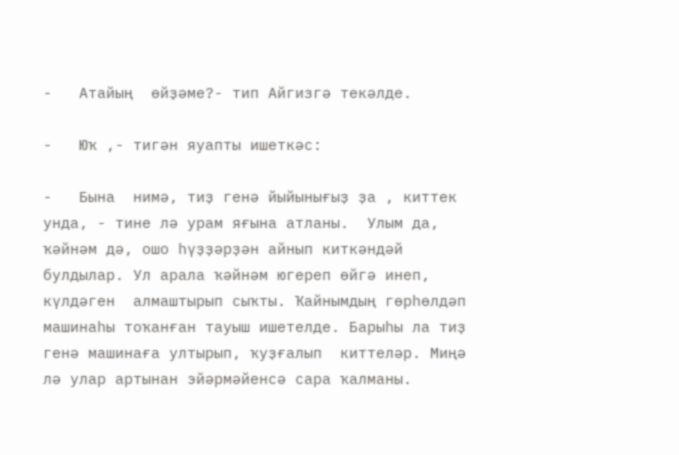-   Атайың  өйҙәме?- тип Айгизгә текәлде.

-   Юҡ ,- тигән яуапты ишеткәс:

-   Бына  нимә, тиҙ генә йыйынығыҙ ҙа , киттек унда, - тине лә урам яғына атланы.  Улым да, ҡәйнәм дә, ошо һүҙҙәрҙән айнып киткәндәй булдылар. Ул арала ҡәйнәм югереп өйгә инеп, күлдәген  алмаштырып сыҡты. Ҡайнымдың гөрһөлдәп машинаһы тоҡанған тауыш ишетелде. Барыһы ла тиҙ генә машинаға ултырып, ҡуҙғалып  киттеләр. Миңә лә улар артынан эйәрмәйенсә сара ҡалманы.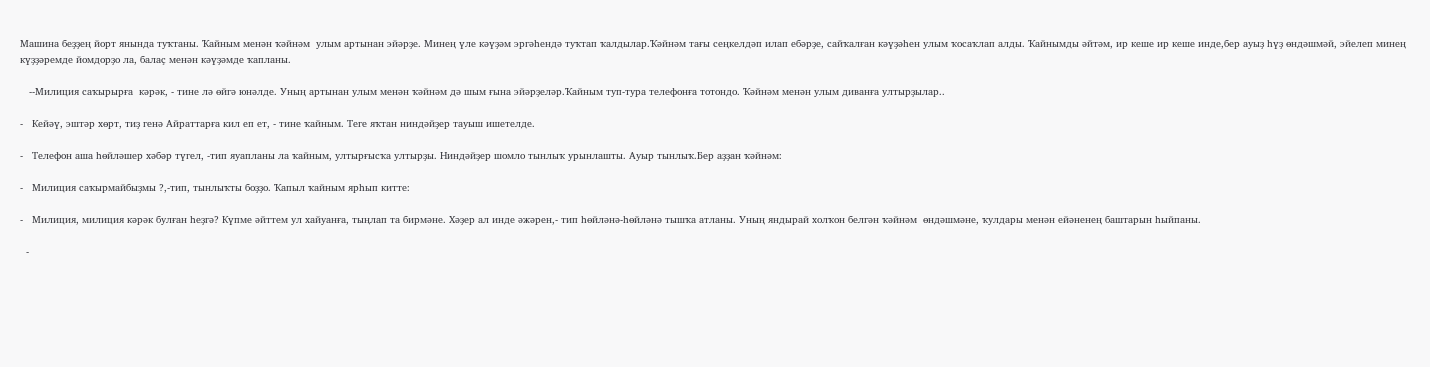Машина беҙҙең йорт янында туҡтаны. Ҡайным менән ҡәйнәм  улым артынан эйәрҙе. Минең үле кәүҙәм эргәһендә туҡтап ҡалдылар.Ҡәйнәм тағы сеңкелдәп илап ебәрҙе, сайҡалған кәүҙәһен улым ҡосаҡлап алды. Ҡайнымды әйтәм, ир кеше ир кеше инде,бер ауыҙ һүҙ өндәшмәй, эйелеп минең күҙҙәремде йомдорҙо ла, балаҫ менән кәүҙәмде ҡапланы.

   --Милиция саҡырырға  кәрәк, - тине лә өйгә юнәлде. Уның артынан улым менән ҡәйнәм дә шым ғына эйәрҙеләр.Ҡайным туп-тура телефонға тотондо. Ҡәйнәм менән улым диванға ултырҙылар..

-   Кейәү, эштәр хөрт, тиҙ генә Айраттарға кил еп ет, - тине ҡайным. Теге яҡтан ниндәйҙер тауыш ишетелде.

-   Телефон аша һөйләшер хәбәр түгел, -тип яуапланы ла ҡайным, ултырғысҡа ултырҙы. Ниндәйҙер шомло тынлыҡ урынлашты. Ауыр тынлыҡ.Бер аҙҙан ҡәйнәм:

-   Милиция саҡырмайбыҙмы ?,-тип, тынлыҡты боҙҙо. Ҡапыл ҡайным ярһып китте:

-   Милиция, милиция кәрәк булған һеҙгә? Күпме әйттем ул хайуанға, тыңлап та бирмәне. Хәҙер ал инде әжәрен,- тип һөйләнә-һөйләнә тышҡа атланы. Уның яндырай холҡон белгән ҡәйнәм  өндәшмәне, ҡулдары менән ейәненең баштарын һыйпаны.

  -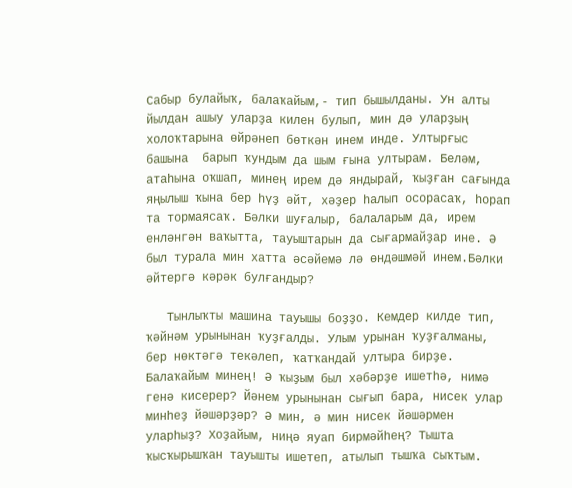Сабыр булайыҡ, балаҡайым,- тип бышылданы. Ун алты йылдан ашыу уларҙа килен булып, мин дә уларҙың холоҡтарына өйрәнеп бөткән инем инде. Ултырғыс башына  барып ҡундым да шым ғына ултырам. Беләм, атаһына оҡшап, минең ирем дә яндырай, ҡыҙған сағында яңылыш ҡына бер һүҙ әйт, хәҙер һалып осорасаҡ, һорап та тормаясаҡ. Бәлки шуғалыр, балаларым да, ирем енләнгән ваҡытта, тауыштарын да сығармайҙар ине. Ә был турала мин хатта әсәйемә лә өндәшмәй инем.Бәлки әйтергә кәрәк булғандыр?

   Тынлыҡты машина тауышы боҙҙо. Кемдер килде тип, ҡәйнәм урынынан ҡуҙғалды. Улым урынан ҡуҙғалманы, бер нөктәгә текәлеп, ҡатҡандай ултыра бирҙе. Балаҡайым минең! Ә ҡыҙым был хәбәрҙе ишетһә, нимә генә кисерер? Йәнем урынынан сығып бара, нисек улар минһеҙ йәшәрҙәр? Ә мин, ә мин нисек йәшәрмен уларһыҙ? Хоҙайым, ниңә яуап бирмәйһең? Тышта ҡысҡырышҡан тауышты ишетеп, атылып тышҡа сыҡтым.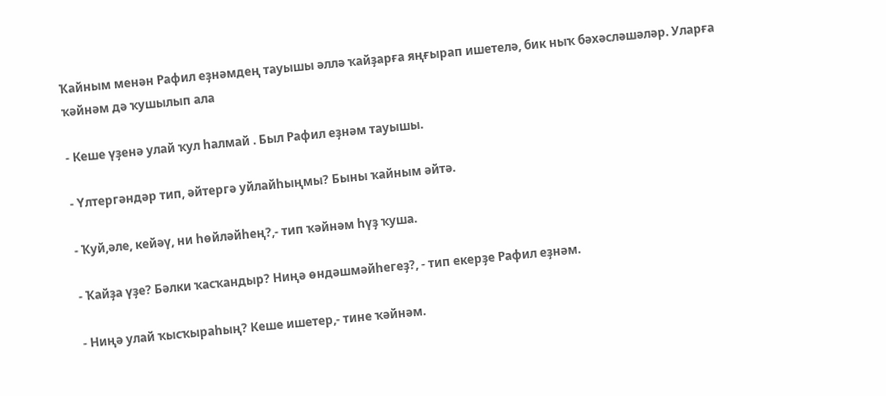Ҡайным менән Рафил еҙнәмдең тауышы әллә ҡайҙарға яңғырап ишетелә, бик ныҡ бәхәсләшәләр. Уларға ҡәйнәм дә ҡушылып ала

- Кеше үҙенә улай ҡул һалмай . Был Рафил еҙнәм тауышы.

- Үлтергәндәр тип, әйтергә уйлайһыңмы? Быны ҡайным әйтә.

- Ҡуй,әле, кейәү, ни һөйләйһең?,- тип ҡәйнәм һүҙ ҡуша.

- Ҡайҙа үҙе? Бәлки ҡасҡандыр? Ниңә өндәшмәйһегеҙ?, - тип екерҙе Рафил еҙнәм.

- Ниңә улай ҡысҡыраһың? Кеше ишетер,- тине ҡәйнәм.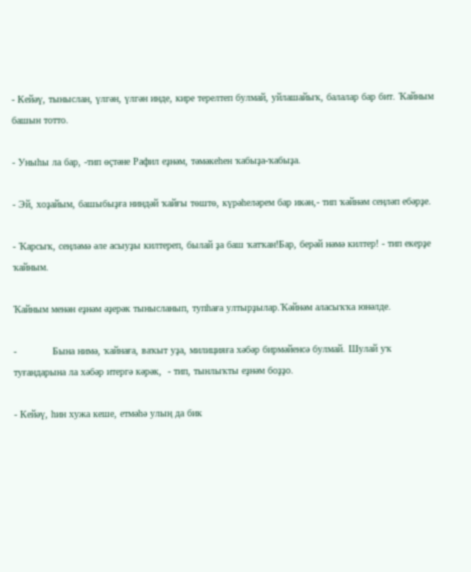- Кейәү, тыныслан, үлгән, үлгән инде, кире терелтеп булмай, уйлашайыҡ, балалар бар бит. Ҡайным башын тотто.

- Уныһы ла бар, -тип өҫтәне Рафил еҙнәм, тәмәкеһен ҡабыҙа-ҡабыҙа.

- Эй, хоҙайым, башыбыҙға ниндәй ҡайғы төштө, күрәһеләрем бар икән,- тип ҡәйнәм сеңләп ебәрҙе.

- Ҡарсыҡ, сеңләмә әле асыуҙы килтереп, былай ҙа баш ҡатҡан!Бар, берәй нәмә килтер! - тип екерҙе ҡайным.

Ҡайным менән еҙнәм әҙерәк тынысланып, тупһаға ултырҙылар.Ҡәйнәм аласыҡҡа юнәлде.

-            Бына нимә, ҡайнаға, ваҡыт уҙа, милицияға хәбәр бирмәйенсә булмай. Шулай уҡ туғандарына ла хәбәр итергә кәрәк,  - тип, тынлыҡты еҙнәм боҙҙо.

- Кейәү, һин хужа кеше, етмәһә улың да бик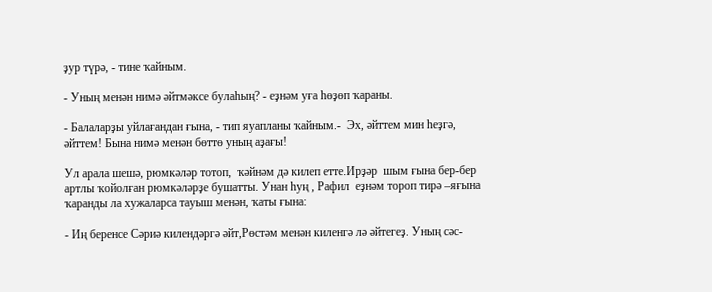ҙур түрә, - тине ҡайным.

- Уның менән нимә әйтмәксе булаһың? - еҙнәм уға һөҙөп ҡараны.

- Балаларҙы уйлағандан ғына, - тип яуапланы ҡайным.-  Эх, әйттем мин һеҙгә, әйттем! Бына нимә менән бөттө уның аҙағы!

Ул арала шешә, рюмкәләр тотоп,  ҡәйнәм дә килеп етте.Ирҙәр  шым ғына бер-бер артлы ҡойолған рюмкәләрҙе бушатты. Унан һуң , Рафил  еҙнәм тороп тирә –яғына ҡаранды ла хужаларса тауыш менән, ҡаты ғына:

- Иң беренсе Сәриә килендәргә әйт,Рөстәм менән киленгә лә әйтегеҙ. Уның сәс-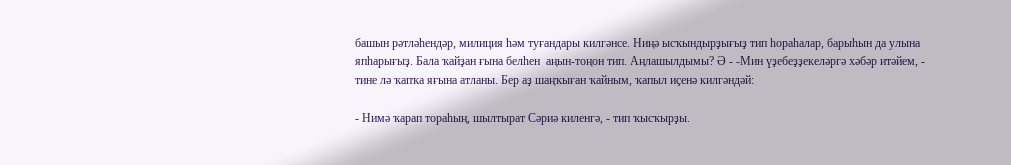башын рәтләһендәр, милиция һәм туғандары килгәнсе. Ниңә ысҡындырҙығыҙ тип һораһалар, барыһын да улына япһарығыҙ. Бала ҡайҙан ғына белһен  аңын-тоңон тип. Аңлашылдымы? Ә - -Мин үҙебеҙҙекеләргә хәбәр итәйем, - тине лә ҡапҡа яғына атланы. Бер аҙ шаңҡыған ҡайным, ҡапыл иҫенә килгәндәй:

- Нимә ҡарап тораһың, шылтырат Сәриә киленгә, - тип ҡысҡырҙы.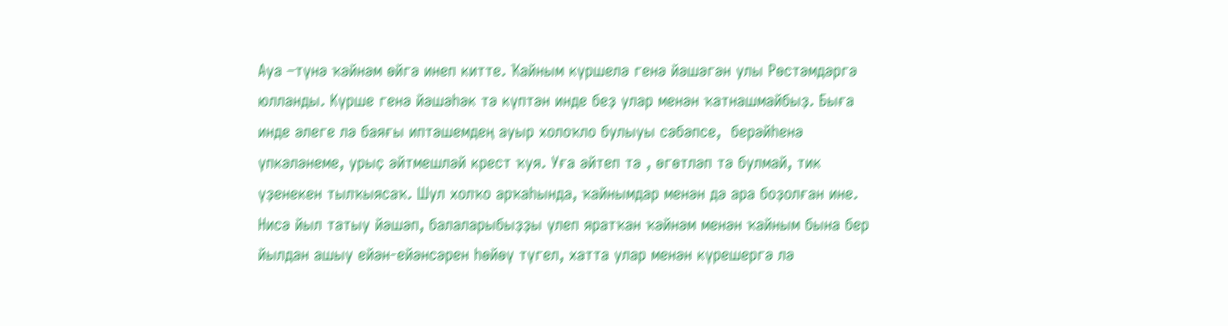Ауа –түнә ҡәйнәм өйгә инеп китте. Ҡайным күршелә генә йәшәгән улы Рөстәмдәргә юлланды. Күрше генә йәшәһәк тә күптән инде беҙ улар менән ҡатнашмайбыҙ. Быға инде әлеге лә баяғы иптәшемдең ауыр холоҡло булыуы сәбәпсе,  берәйһенә үпкәләнеме, урыҫ әйтмешләй крест ҡуя. Уға әйтеп тә , өгөтләп тә булмай, тик үҙенекен тылҡыясаҡ. Шул холҡо арҡаһында, ҡайнымдар менән дә ара боҙолған ине. Нисә йыл татыу йәшәп, балаларыбыҙҙы үлеп яратҡан ҡәйнәм менән ҡайным бына бер  йылдан ашыу ейән-ейәнсәрен һөйөү түгел, хатта улар менән күрешергә лә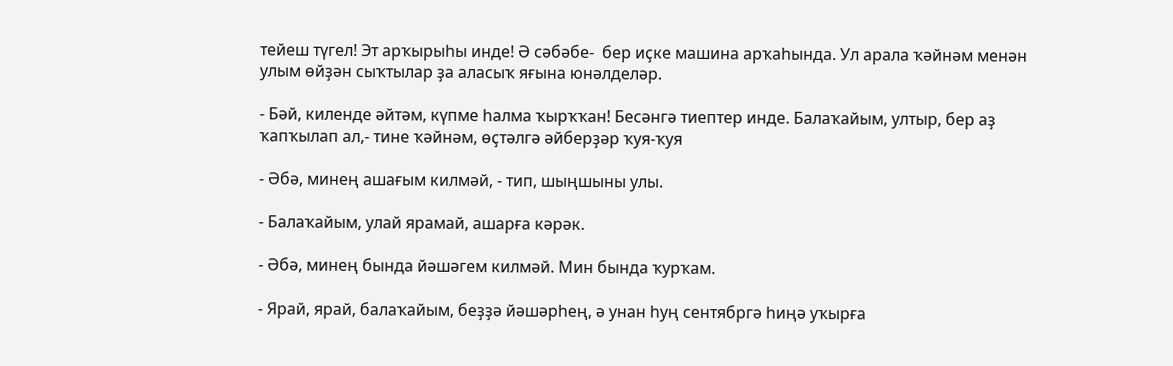тейеш түгел! Эт арҡырыһы инде! Ә сәбәбе-  бер иҫке машина арҡаһында. Ул арала ҡәйнәм менән улым өйҙән сыҡтылар ҙа аласыҡ яғына юнәлделәр.

- Бәй, киленде әйтәм, күпме һалма ҡырҡҡан! Бесәнгә тиептер инде. Балаҡайым, ултыр, бер аҙ ҡапҡылап ал,- тине ҡәйнәм, өҫтәлгә әйберҙәр ҡуя-ҡуя

- Әбә, минең ашағым килмәй, - тип, шыңшыны улы.

- Балаҡайым, улай ярамай, ашарға кәрәк.

- Әбә, минең бында йәшәгем килмәй. Мин бында ҡурҡам.

- Ярай, ярай, балаҡайым, беҙҙә йәшәрһең, ә унан һуң сентябргә һиңә уҡырға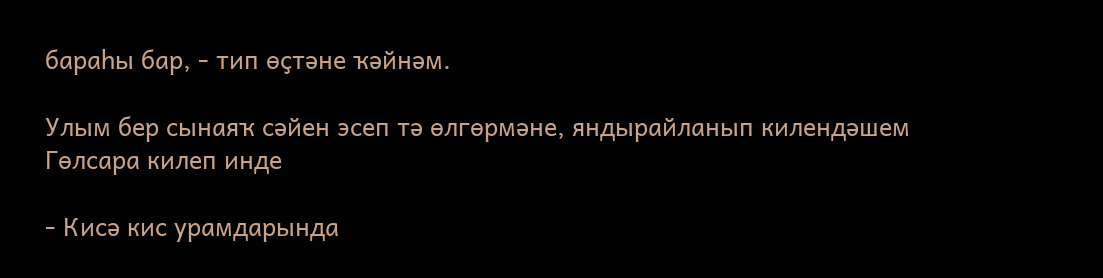бараһы бар, - тип өҫтәне ҡәйнәм.

Улым бер сынаяҡ сәйен эсеп тә өлгөрмәне, яндырайланып килендәшем Гөлсара килеп инде

- Кисә кис урамдарында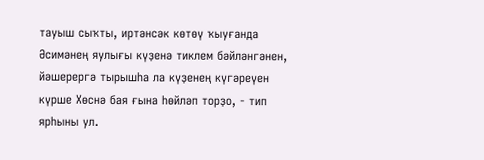тауыш сыҡты, иртәнсәк көтөү ҡыуғанда Әсимәнең яулығы күҙенә тиклем бәйләнгәнен, йәшерергә тырышһа ла күҙенең күгәреүен күрше Хөснә бая ғына һөйләп торҙо, - тип ярһыны ул.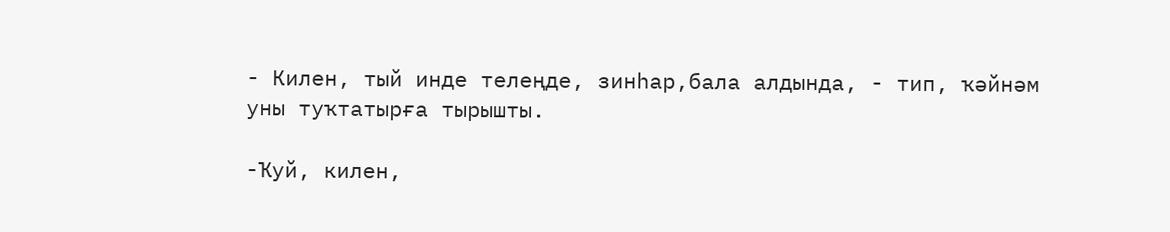- Килен, тый инде телеңде, зинһар,бала алдында, - тип, ҡәйнәм уны туҡтатырға тырышты.

-Ҡуй, килен,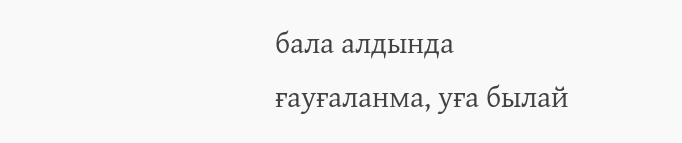бала алдында ғауғаланма, уға былай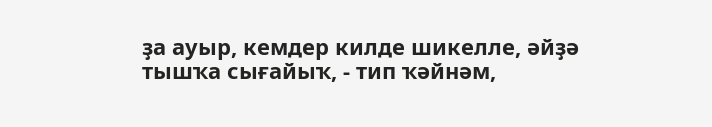ҙа ауыр, кемдер килде шикелле, әйҙә тышҡа сығайыҡ, - тип ҡәйнәм,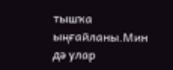тышҡа ыңғайланы.Мин дә улар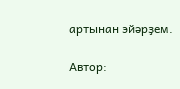артынан эйәрҙем.

Автор: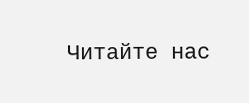Читайте нас